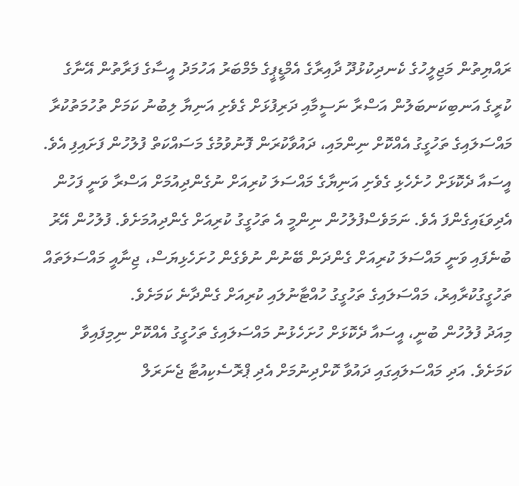ރައްޔިތުން މަޖިލީހުގެ ކެނދިކުޅުދޫ ދާއިރާގެ އެމްޑީޕީގެ މެމްބަރު އަހުމަދު އީސާގެ ފަރާތުން އޭނާގެ ކުރީގެ އަނބިކަނބަލުން އަސްރާ ނަސީމާއި ދަރިފުޅަށް ގެވެށި އަނިޔާ ލިބުނު ކަމަށް ތުހުމަތުކުރާ މައްސަލައިގެ ތަހުގީގު އެއްކޮށް ނިންމައި، ދައުވާކުރަން ފޮނުވުމުގެ މަސައްކަތް ފުލުހުން ފަށައިފި އެވެ.
އީސައާ ދެކޮޅަށް ހުށެހެޅި ގެވެށި އަނިޔާގެ މައްސަލަ ކުރިއަށް ނުގެންދިއުމަށް އަސްރާ ވަނީ ފަހުން އެދިވަޑައިގެންފަ އެވެ. ނަމަވެސްފުލުހުން ނިންމީ އެ ތަހުގީގު ކުރިއަށް ގެންދިއުމަށެވެ. ފުލުހުން އޭރު ބުނެފައި ވަނީ މައްސަލަ ކުރިއަށް ގެންދަން ބޭނުން ނުވެގެން ހުށަހެޅިޔަސް، ޖިނާއީ މައްސަލަތައް ތަހުގީގުކުރާއިރު، މައްސަލައިގެ ތަހުގީގު ހުއްޓާނުލައި ކުރިއަށް ގެންދާނެ ކަމަށެވެ.
މިއަދު ފުލުހުން ބުނީ، އީސައާ ދެކޮޅަށް ހުށަހެޅުނު މައްސަލައިގެ ތަހުގީގު އެއްކޮށް ނިމިފައިވާ ކަމަށެވެ. އަދި މައްސަލައިގައި ދައުވާ ކޮށްދިނުމަށް އެދި ޕްރޮސެކިއުޓާ ޖެނަރަލް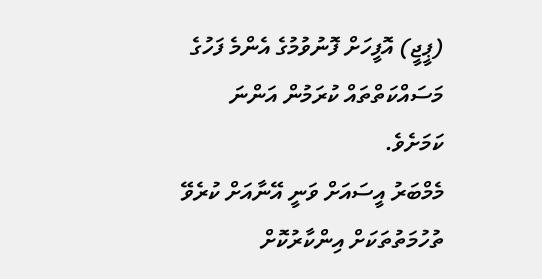(ޕީޖީ) އޮފީހަށް ފޮނުވުމުގެ އެންމެ ފަހުގެ މަސައްކަތްތައް ކުރަމުން އަންނަ ކަމަށެވެ.
މެމްބަރު އީސައަށް ވަނީ އޭނާއަށް ކުރެވޭ ތުހުމަތުތަކަށް އިންކާރުކޮށް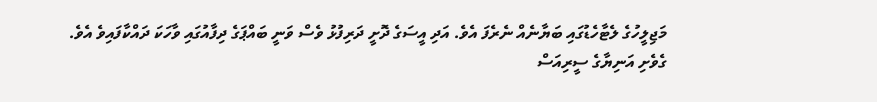މަޖިލީހުގެ ލެޓާހެޑުގައި ބަޔާނެއް ނެރެފަ އެވެ. އަދި އީސަގެ ދޮށީ ދަރިފުޅު ވެސް ވަނީ ބައްޕަގެ ދިފާއުގައި ވާހަކަ ދައްކާފައިވެ އެވެ.
ގެވެށި އަނިޔާގެ ސީރިއަސް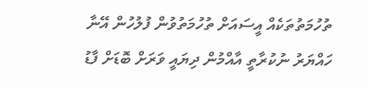ތުހުމަތުތަކެއް އީސައަށް ތުހުމަތުވުން ފުލުހުން އޭނާ ހައްޔަރު ނުކުރާތީ އާއްމުން ދިޔައީ ވަރަށް ބޮޑަށް ފާޑު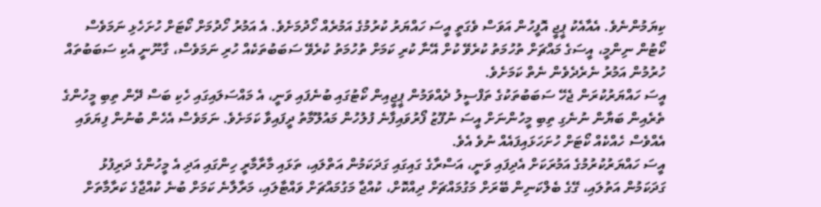ކިޔަމުންނެވެ. އެއާއެކު ޕީޖީ އޮފީހުން އަވަސް ވެގަތީ އީސަ ހައްޔަރު ކުރުމުގެ އަމުރެއް ހޯދުމަށެވެ. އެ އަމުރު ހޯދުމަށް ކޯޓަށް ހުށަހެޅި ނަމަވެސް ކޯޓުން ނިންމީ، އީސަގެ މައްޗަށް ތުހުމަތު ކުރެވޭ ކުށް އޭނާ ކުރި ކަމަށް ތުހުމަތު ކުރެވޭ ސަބަބުތަކެއް ހުރި ނަމަވެސް، ގާނޫނީ އެކި ސަބަބުތައް ހުރުމުން އަމުރު ނެރެދެވެން ނެތް ކަމަށެވެ.
އީސަ ހައްޔަރުކުރަން ޖެހޭ ސަބަބުތަކުގެ ތަފްސީލު ދެއްވަމުން ޕީޖީއިން ކޯޓުގައި ބުނެފައި ވަނީ، އެ މައްސަލައިގައި ހެކި ބަސް ދޭން ތިބި މީހުންގެ ތެރެއިން ބަޔާން ނުނެގި ތިބި މީހުންނަށް އީސަ ނުފޫޒު ފޯރުވައިފާނެ ފުލުހުން މައުލޫމާތު ދީފައިވާ ކަމަށެވެ. ނަމަވެސް އެހެން ބުނުން ފިޔަވައި އެއްވެސް ހެއްކެއް ކޯޓަށް ހުށަހަޅައިފައެއް ނުވެ އެވެ.
އީސަ ހައްޔަރުކުރުމުގެ އަމުރަކަށް އެދިފައި ވަނީ، އަސްރާގެ ގައިގައި ގަދަކަމުން އަތްލައި، ތަޅައި މާރާމާރީ ހިންގައި އަދި އެ މީހުންގެ ދަރިފުޅު ގަދަކަމުން އަތުލައި، ގޭގެ ބެލްކަނިން ބޭރަށް މަގުމައްޗަށް ދިއްކޮށް، ކުއްޖާ މަގުމައްޗަށް ވައްޓާލައި، މަރާލާނެ ކަމަށް ބުނެ ކުއްޖާގެ ކަރާމާތަށް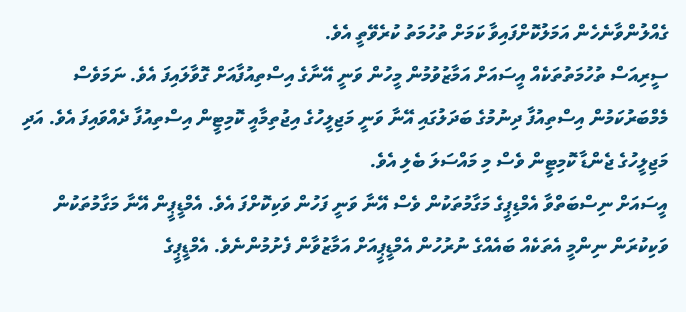ގެއްލުންވާނެހެން އަމަލުކޮށްފައިވާ ކަމަށް ތުހުމަތު ކުރެވޭތީ އެވެ.
ސީރިއަސް ތުހުމަތުތަކެއް އީސައަށް އަމާޒުވުމުން މީހުން ވަނީ އޭނާގެ އިސްތިއުފާއަށް ގޮވާލައިފަ އެވެ. ނަމަވެސް މެމްބަރުކަމުން އިސްތިއުފާ ދިނުމުގެ ބަދަލުގައި އޭނާ ވަނީ މަޖިލީހުގެ އިޖުތިމާއީ ކޮމިޓީން އިސްތިއުފާ ދެއްވައިފަ އެވެ. އަދި މަޖިލީހުގެ ޖެންޑާ ކޮމިޓީން ވެސް މި މައްސަލަ ބެލި އެވެ.
އީސައަށް ނިސްބަތްވާ އެމްޑިޕީގެ މަގާމުތަކުން ވެސް އޭނާ ވަނީ ފަހުން ވަކިކޮށްފަ އެވެ. އެމްޑީޕީން އޭނާ މަގާމުތަކުން ވަކިކުރަން ނިންމީ އެތަކެއް ބައެއްގެ ނުރުހުން އެމްޑީޕީއަށް އަމާޒުވާން ފެށުމުންނެވެ. އެމްޑީޕީގެ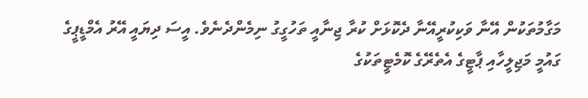މަގާމުތަކުން އޭނާ ވަކިކުރީއޭނާ ދެކޮޅަށް ކުރާ ޖިނާއީ ތަހުގީގު ނިމެންދެނެވެ. އީސަ ދިޔައީ އޭރު އެމްޑީޕީގެ ގައުމީ މަޖިލީހާއި ޕާޓީގެ އެތެރޭގެ ކޮމެޓީތަކުގެ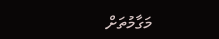މަގާމުތަށް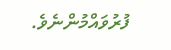ފުރުވައްމުންނެވެ.